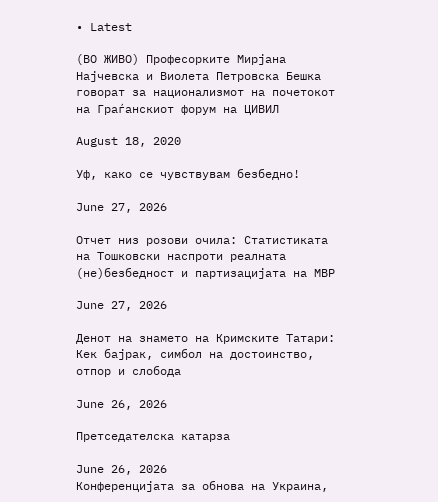• Latest

(ВО ЖИВО) Професорките Мирјана Најчевска и Виолета Петровска Бешка говорат за национализмот на почетокот на Граѓанскиот форум на ЦИВИЛ

August 18, 2020

Уф, како се чувствувам безбедно!

June 27, 2026

Отчет низ розови очила: Статистиката на Тошковски наспроти реалната (не)безбедност и партизацијата на МВР

June 27, 2026

Денот на знамето на Кримските Татари: Кек бајрак, симбол на достоинство, отпор и слобода

June 26, 2026

Претседателска катарза

June 26, 2026
Конференцијата за обнова на Украина,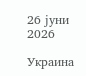26 јуни 2026

Украина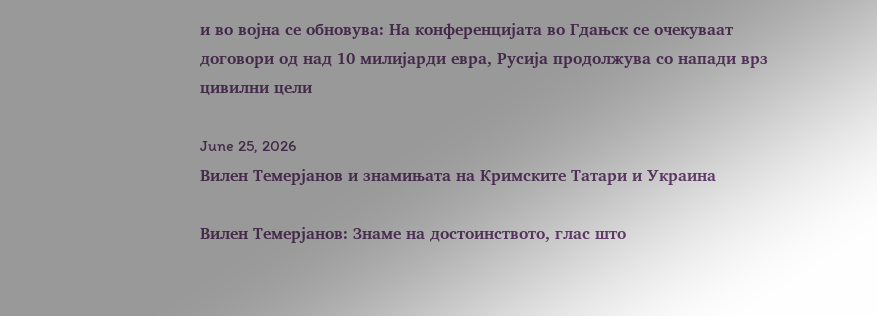и во војна се обновува: На конференцијата во Гдањск се очекуваат договори од над 10 милијарди евра, Русија продолжува со напади врз цивилни цели

June 25, 2026
Вилен Темерјанов и знамињата на Кримските Татари и Украина

Вилен Темерјанов: Знаме на достоинството, глас што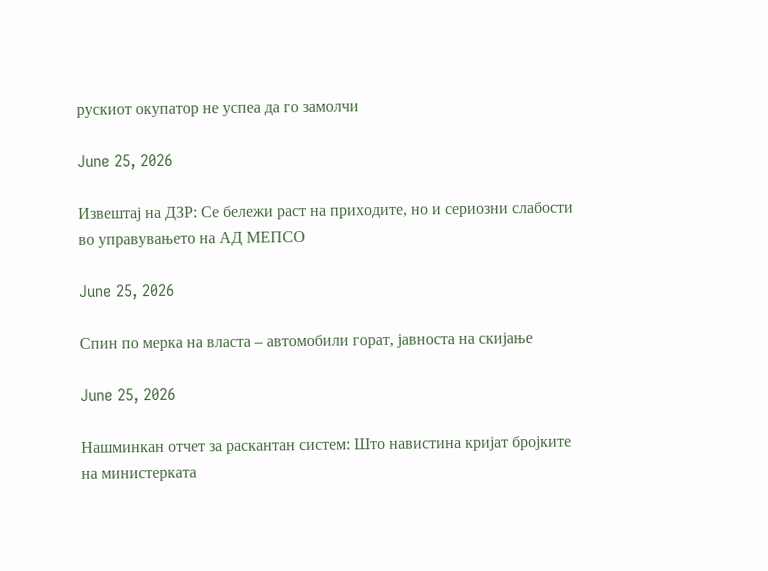рускиот окупатор не успеа да го замолчи

June 25, 2026

Извештај на ДЗР: Се бележи раст на приходите, но и сериозни слабости во управувањето на АД МЕПСО

June 25, 2026

Спин по мерка на власта – aвтомобили горат, јавноста на скијање

June 25, 2026

Нашминкан отчет за раскантан систем: Што навистина кријат бројките на министерката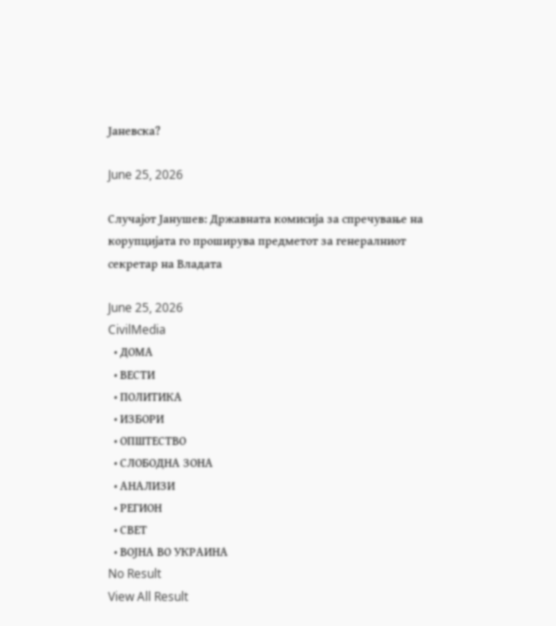Јаневска?

June 25, 2026

Случајот Јанушев: Државната комисија за спречување на корупцијата го проширува предметот за генералниот секретар на Владата

June 25, 2026
CivilMedia
  • ДОМА
  • ВЕСТИ
  • ПОЛИТИКА
  • ИЗБОРИ
  • ОПШТЕСТВО
  • СЛОБОДНА ЗОНА
  • АНАЛИЗИ
  • РЕГИОН
  • СВЕТ
  • ВОЈНА ВО УКРАИНА
No Result
View All Result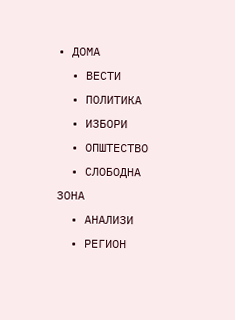• ДОМА
  • ВЕСТИ
  • ПОЛИТИКА
  • ИЗБОРИ
  • ОПШТЕСТВО
  • СЛОБОДНА ЗОНА
  • АНАЛИЗИ
  • РЕГИОН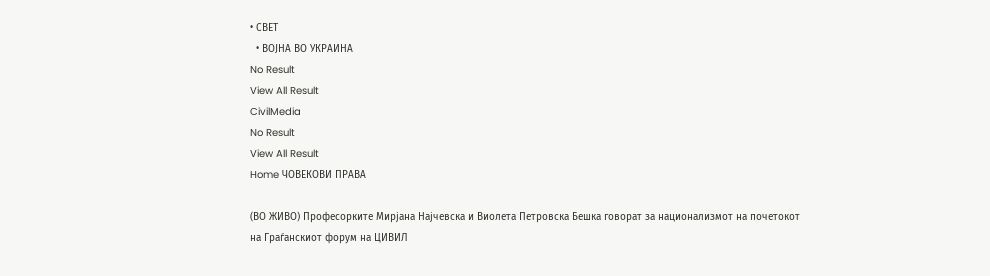• СВЕТ
  • ВОЈНА ВО УКРАИНА
No Result
View All Result
CivilMedia
No Result
View All Result
Home ЧОВЕКОВИ ПРАВА

(ВО ЖИВО) Професорките Мирјана Најчевска и Виолета Петровска Бешка говорат за национализмот на почетокот на Граѓанскиот форум на ЦИВИЛ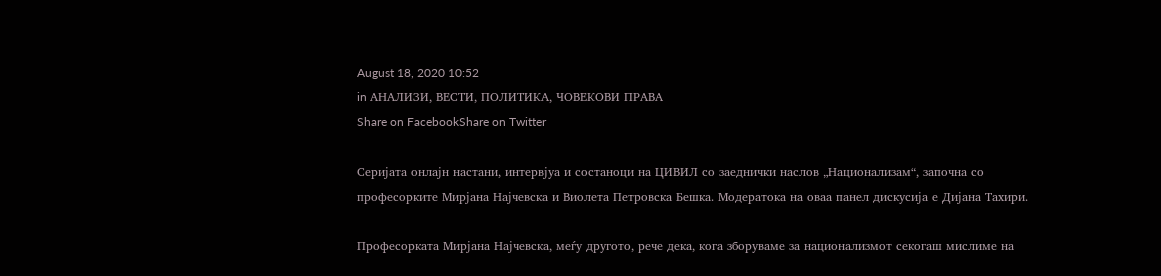August 18, 2020 10:52
in АНАЛИЗИ, ВЕСТИ, ПОЛИТИКА, ЧОВЕКОВИ ПРАВА
Share on FacebookShare on Twitter

Серијата онлајн настани, интервјуа и состаноци на ЦИВИЛ со заеднички наслов „Национализам“, започна со професорките Мирјана Најчевска и Виолета Петровска Бешка. Модератока на оваа панел дискусија е Дијана Тахири.

Професорката Мирјана Најчевска, меѓу другото, рече дека, кога зборуваме за национализмот секогаш мислиме на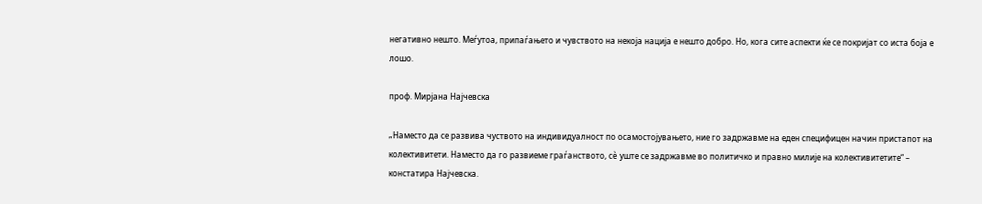негативно нешто. Меѓутоа, припаѓањето и чувството на некоја нација е нешто добро. Но, кога сите аспекти ќе се покријат со иста боја е лошо.

проф. Мирјана Најчевска

„Наместо да се развива чуството на индивидуалност по осамостојувањето, ние го задржавме на еден специфицен начин пристапот на колективитети. Наместо да го развиеме граѓанството, сè уште се задржавме во политичко и правно милије на колективитетите“ – констатира Најчевска.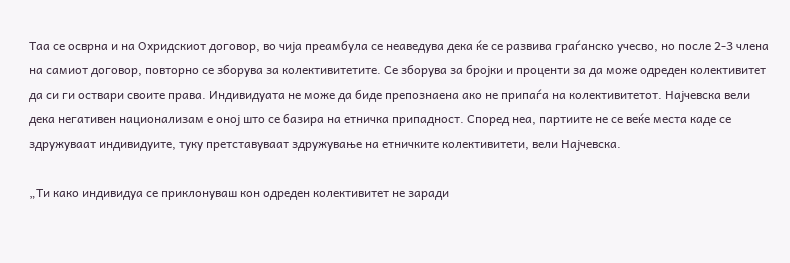Таа се осврна и на Охридскиот договор, во чија преамбула се неаведува дека ќе се развива граѓанско учесво, но после 2-3 члена на самиот договор, повторно се зборува за колективитетите. Се зборува за бројки и проценти за да може одреден колективитет да си ги оствари своите права. Индивидуата не може да биде препознаена ако не припаѓа на колективитетот. Најчевска вели дека негативен национализам е оној што се базира на етничка припадност. Според неа, партиите не се веќе места каде се здружуваат индивидуите, туку претставуваат здружување на етничките колективитети, вели Најчевска.

„Ти како индивидуа се приклонуваш кон одреден колективитет не заради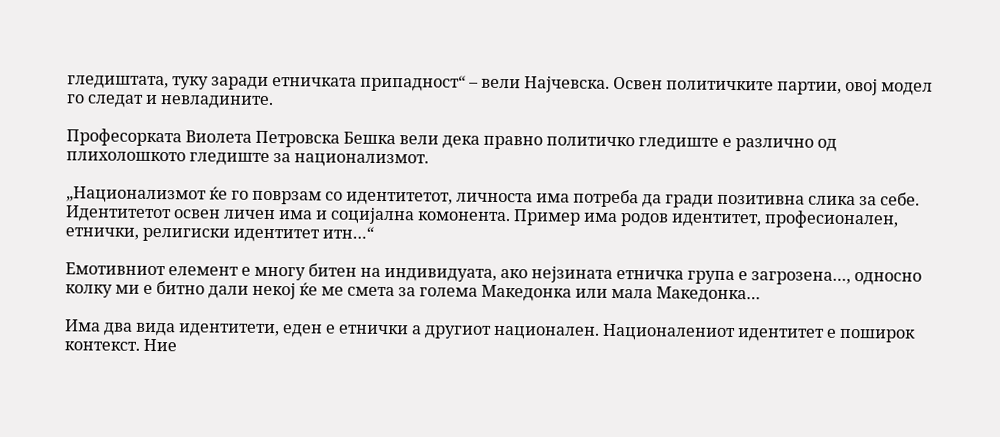гледиштата, туку заради етничката припадност“ – вели Најчевска. Освен политичките партии, овој модел го следат и невладините.

Професорката Виолета Петровска Бешка вели дека правно политичко гледиште е различно од плихолошкото гледиште за национализмот.

„Национализмот ќе го поврзам со идентитетот, личноста има потреба да гради позитивна слика за себе. Идентитетот освен личен има и социјална комонента. Пример има родов идентитет, професионален, етнички, религиски идентитет итн…“

Емотивниот елемент е многу битен на индивидуата, ако нејзината етничка група е загрозена…, односно колку ми е битно дали некој ќе ме смета за голема Македонка или мала Македонка…

Има два вида идентитети, еден е етнички а другиот национален. Националениот идентитет е поширок контекст. Ние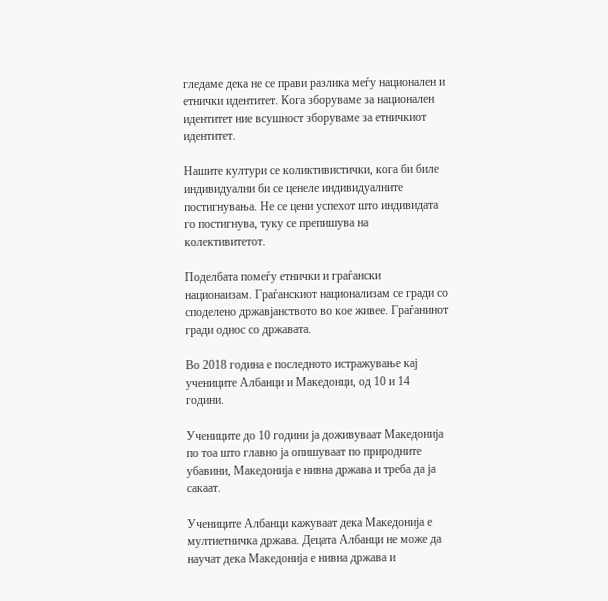гледаме дека не се прави разлика меѓу национален и етнички идентитет. Кога зборуваме за национален идентитет ние всушност зборуваме за етничкиот идентитет.

Нашите култури се коликтивистички, кога би биле индивидуални би се ценеле индивидуалните постигнувања. Не се цени успехот што индивидата го постигнува, туку се препишува на колективитетот.

Поделбата помеѓу етнички и граѓански национаизам. Граѓанскиот национализам се гради со споделено државјанството во кое живее. Граѓанинот гради однос со државата.

Во 2018 година е последното истражување кај учениците Албанци и Македонци, од 10 и 14 години.

Учениците до 10 години ја доживуваат Македонија по тоа што главно ја опишуваат по природните убавини, Македонија е нивна држава и треба да ја сакаат.

Учениците Албанци кажуваат дека Македонија е мултиетничка држава. Децата Албанци не може да научат дека Македонија е нивна држава и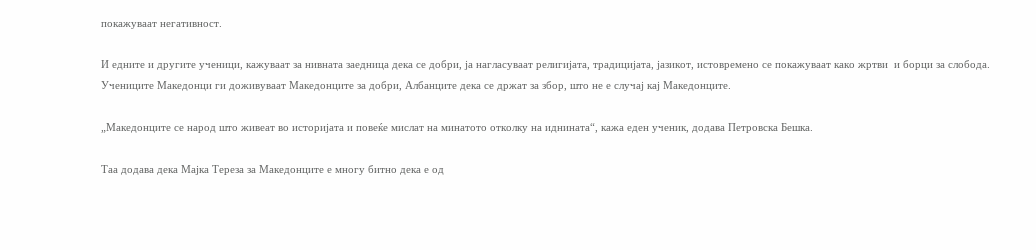покажуваат негативност.

И едните и другите ученици, кажуваат за нивната заедница дека се добри, ја нагласуваат религијата, традицијата, јазикот, истовремено се покажуваат како жртви  и борци за слобода. Учениците Македонци ги доживуваат Македонците за добри, Албанците дека се држат за збор, што не е случај кај Македонците.

„Македонците се народ што живеат во историјата и повеќе мислат на минатото отколку на иднината“, кажа еден ученик, додава Петровска Бешка.

Таа додава дека Мајка Тереза за Македонците е многу битно дека е од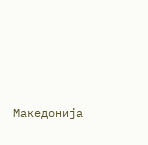Македонија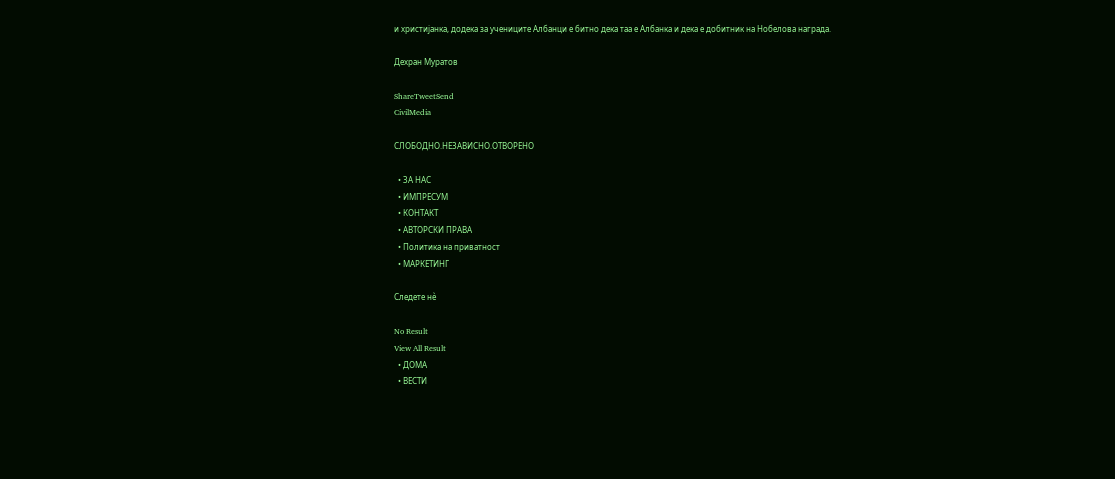и христијанка, додека за учениците Албанци е битно дека таа е Албанка и дека е добитник на Нобелова награда.

Дехран Муратов

ShareTweetSend
CivilMedia

СЛОБОДНО.НЕЗАВИСНО.ОТВОРЕНО

  • ЗА НАС
  • ИМПРЕСУМ
  • КОНТАКТ
  • АВТОРСКИ ПРАВА
  • Политика на приватност
  • МАРКЕТИНГ

Следете нè

No Result
View All Result
  • ДОМА
  • ВЕСТИ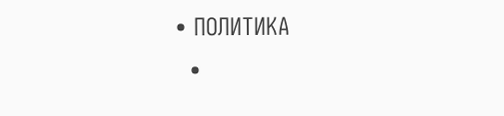• ПОЛИТИКА
  •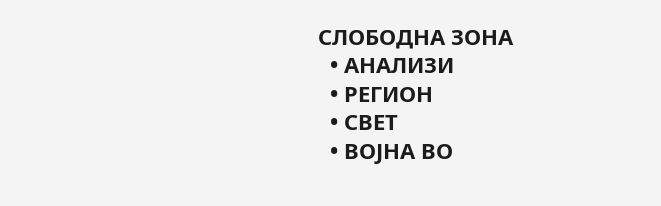СЛОБОДНА ЗОНА
  • АНАЛИЗИ
  • РЕГИОН
  • СВЕТ
  • ВОЈНА ВО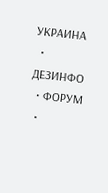УКРАИНА
  • ДЕЗИНФО
  • ФОРУМ
  •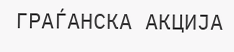ГРАЃАНСКА АКЦИЈА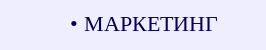• МАРКЕТИНГ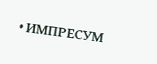• ИМПРЕСУМ